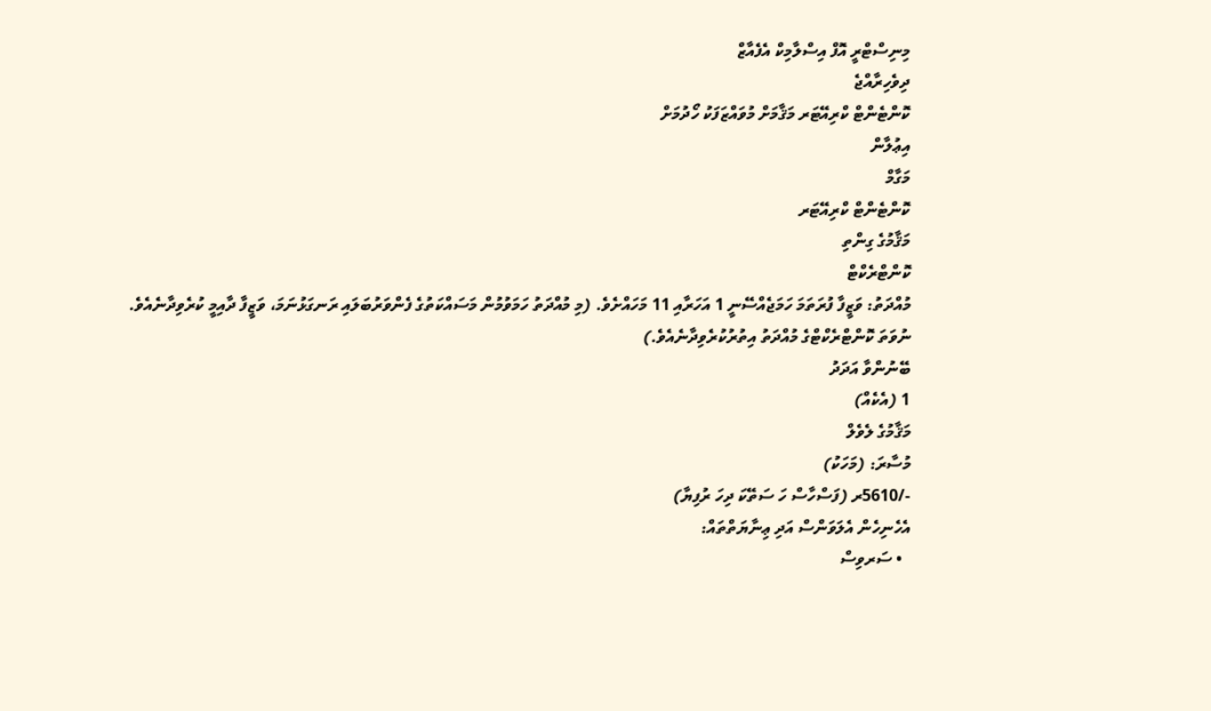މިނިސްޓްރީ އޮފް އިސްލާމިކް އެފެއާޒް
ދިވެހިރާއްޖެ
ކޮންޓެންޓް ކްރިއޭޓަރ މަޤާމަށް މުވައްޒަފަކު ހޯދުމަށް
އިޢުލާން
މަގާމް
ކޮންޓެންޓް ކްރިއޭޓަރ
މަޤާމުގެ ގިންތި
ކޮންޓްރެކްޓް
މުއްދަތު: ވަޒީފާ ފުރަތަމަ ހަމަޖެއްސޭނީ 1 އަހަރާއި 11 މަހައްށެވެ. (މި މުއްދަތު ހަމަވުމުން މަސައްކަތުގެ ފެންވަރުބަލައި ރަނގަޅުނަމަ، ވަޒީފާ ދާއިމީ ކުރެވިދާނެއެވެ. ނުވަތަ ކޮންޓްރެކްޓްގެ މުއްދަތު އިތުރުކުރެވިދާނެއެވެ.)
ބޭނުންވާ އަދަދު
1 (އެކެއް)
މަޤާމުގެ ލެވެލް
މުސާރަ: (މަހަކު)
-/5610ރ (ފަސްހާސް ހަ ސަތޭކަ ދިހަ ރުފިޔާ)
އެހެނިހެން އެލަވަންސް އަދި ޢިނާޔަތްތައް:
  • ސަރވިސް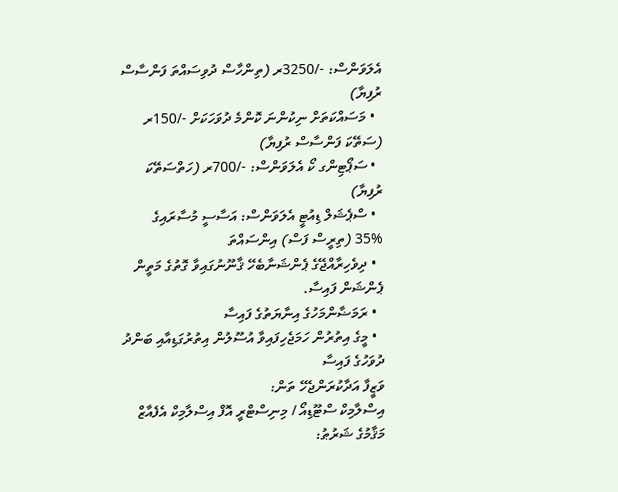އެލަވަންސް: -/3250ރ (ތިންހާސް ދުވިސައްތަ ފަންސާސް ރުފިޔާ)
  • މަސައްކަތަށް ނިކުންނަ ކޮންމެ ދުވަހަކަށް -/150ރ (ސަތޭކަ ފަންސާސް ރުފިޔާ)
  • ސަޕޯޓިންގ ކޯ އެލަވަންސް: -/700ރ (ހަތްސަތޭކަ ރުފިޔާ)
  • ސްޕެޝަލް ޑިއުޓީ އެލަވަންސް: އަސާސީ މުސާރައިގެ %35 (ތިރީސް ފަސް) އިންސައްތަ
  • ދިވެހިރާއްޖޭގެ ޕެންޝަނާބެހޭ ޤާނޫނުގައިވާ ގޮތުގެ މަތީން ޕެންޝަން ފައިސާ.
  • ރަމަޟާންމަހުގެ އިނާޔަތުގެ ފައިސާ
  • މީގެ އިތުރުން ހަމަޖެހިފައިވާ އުސޫލުން އިތުރުގަޑިއާއި ބަންދު ދުވަހުގެ ފައިސާ
ވަޒީފާ އަދާކުރަންޖެހޭ ތަން:
އިސްލާމިކް ސްޓޫޑިއޯ / މިނިސްޓްރީ އޮފް އިސްލާމިކް އެފެއާޒް
މަޤާމުގެ ޝަރުޠު: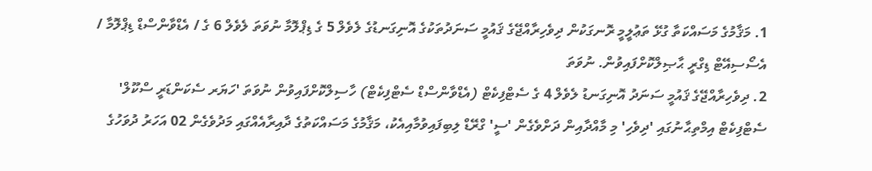1. މަޤާމުގެ މަސައްކަތާ ގުޅޭ ތަޢުލީމީ ރޮނގަކުން ދިވެހިރާއްޖޭގެ ޤައުމީ ސަނަދުތަކުގެ އޮނިގަނޑުގެ ލެވެލް 5 ގެ ޑިޕްލޮމާ ނުވަތަ ލެވެލް 6 ގެ / އެޑްވާންސްޑް ޑިޕްލޮމާ / އެސޯސިއޭޓް ޑިގްރީ ޙާޞިލްކޮށްފައިވުން. ނުވަތަ
2. ދިވެހިރާއްޖޭގެ ޤައުމީ ސަނަދު އޮނިގަނޑު ލެވެލް 4 ގެ ސެޓްފިކެޓް (އެޑްވާންސްޑް ސެޓްފިކެޓް) ހާސިލްކޮށްފައިވުން ނުވަތަ 'ހަޔަރ ސެކަންޑަރީ ސްކޫލް'  ސެޓްފިކެޓް އިމްތިޙާނުގައި 'ދިވެހި' މި މާއްދާއިން ދަށްވެގެން 'ސީ' ގްރޭޑް ލިބިފައިވުމާއިއެކު، މަޤާމުގެ މަސައްކަތުގެ ދާއިރާއެއްގައި މަދުވެގެން 02 އަހަރު ދުވަހުގެ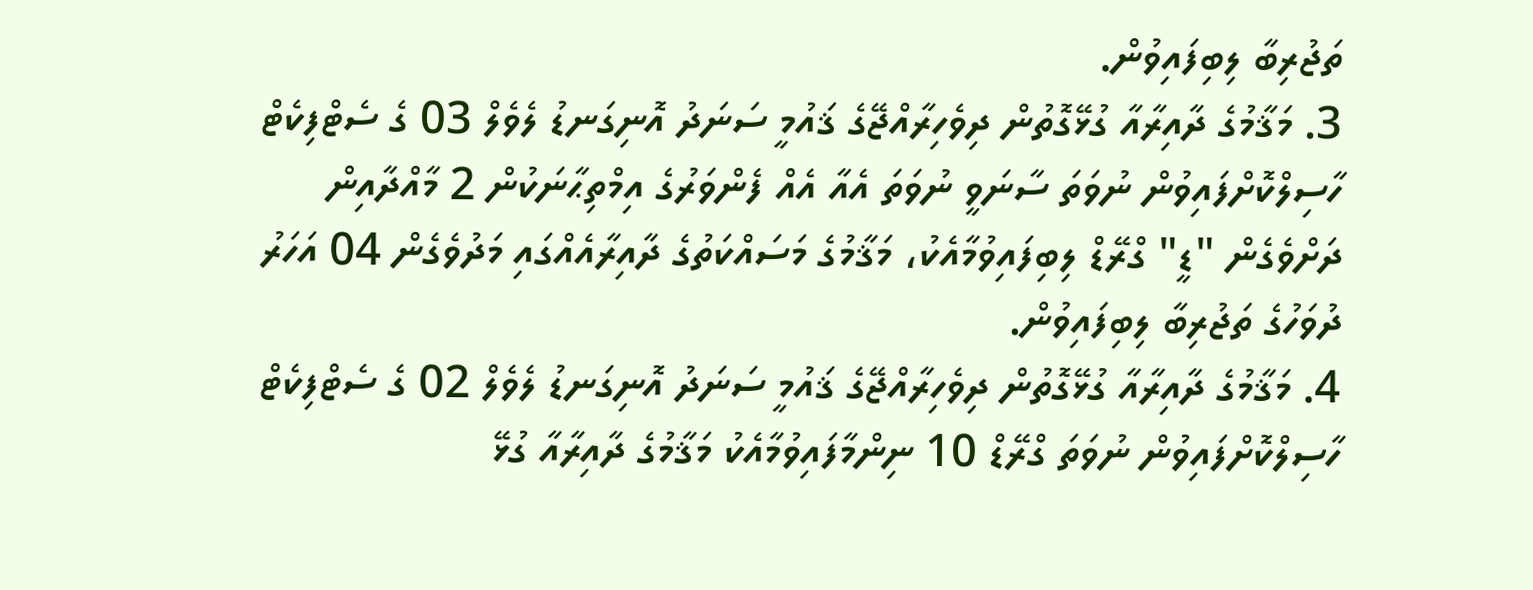ތަޖުރިބާ ލިބިފައިވުން.
3. މަޤާމުގެ ދާއިރާއާ ގުޅޭގޮތުން ދިވެހިރާއްޖޭގެ ޤައުމީ ސަނަދު އޮނިގަނޑު ލެވެލް 03 ގެ ސެޓްފިކެޓް ހާސިލްކޮށްފައިވުން ނުވަތަ ސާނަވީ ނުވަތަ އެއާ އެއް ފެންވަރުގެ އިމްތިޙާނަކުން 2 މާއްދާއިން ދަށްވެގެން "ޑީ" ގްރޭޑް ލިބިފައިވުމާއެކު، މަޤާމުގެ މަސައްކަތުގެ ދާއިރާއެއްގައި މަދުވެގެން 04 އަހަރު ދުވަހުގެ ތަޖުރިބާ ލިބިފައިވުން.
4. މަޤާމުގެ ދާއިރާއާ ގުޅޭގޮތުން ދިވެހިރާއްޖޭގެ ޤައުމީ ސަނަދު އޮނިގަނޑު ލެވެލް 02 ގެ ސެޓްފިކެޓް ހާސިލްކޮށްފައިވުން ނުވަތަ ގްރޭޑް 10 ނިންމާފައިވުމާއެކު މަޤާމުގެ ދާއިރާއާ ގުޅޭ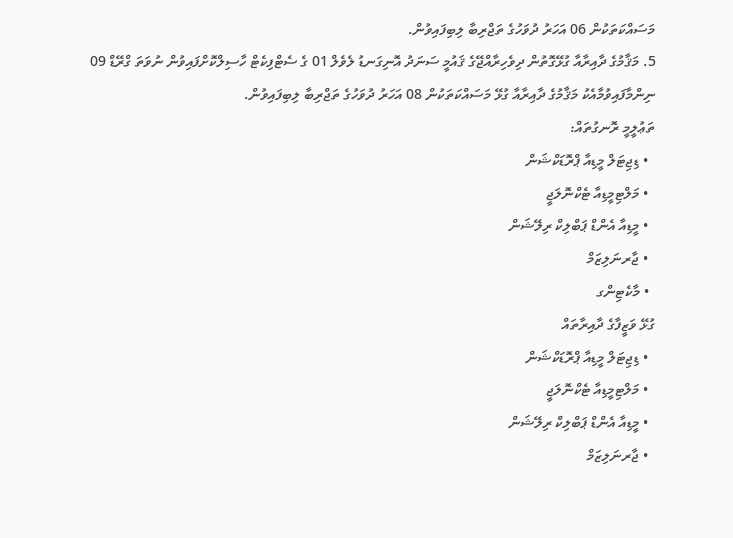މަސައްކަތަކުން 06 އަހަރު ދުވަހުގެ ތަޖްރިބާ ލިބިފައިވުން.
5. މަޤާމުގެ ދާއިރާއާ ގުޅޭގޮތުން ދިވެހިރާއްޖޭގެ ޤައުމީ ސަނަދު އޮނިގަނޑު ލެވެލް 01 ގެ ސެޓްފިކެޓް ހާސިލްކޮށްފައިވުން ނުވަތަ ގްރޭޑް 09 ނިންމާފައިވުމާއެކު މަޤާމުގެ ދާއިރާއާ ގުޅޭ މަސައްކަތަކުން 08 އަހަރު ދުވަހުގެ ތަޖްރިބާ ލިބިފައިވުން.
ތަޢުލީމީ ރޮނގުތައް:
  • ޑިޖިޓަލް މީޑިއާ ޕްރޮޑަކްޝަން
  • މަލްޓިމީޑިއާ ޓެކްނޮލަޖީ
  • މީޑިއާ އެންޑް ޕަބްލިކް ރިލޭޝަން
  • ޖާރނަލިޒަމް
  • މާކެޓިންގ
ގުޅޭ ވަޒީފާގެ ދާއިރާތައް
  • ޑިޖިޓަލް މީޑިއާ ޕްރޮޑަކްޝަން
  • މަލްޓިމީޑިއާ ޓެކްނޮލަޖީ
  • މީޑިއާ އެންޑް ޕަބްލިކް ރިލޭޝަން
  • ޖާރނަލިޒަމް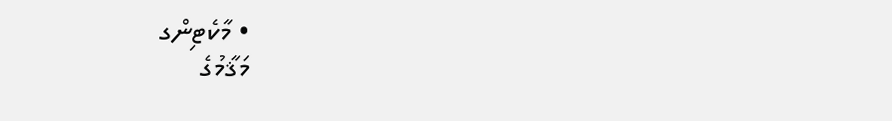• މާކެޓިންގ
މަޤާމުގެ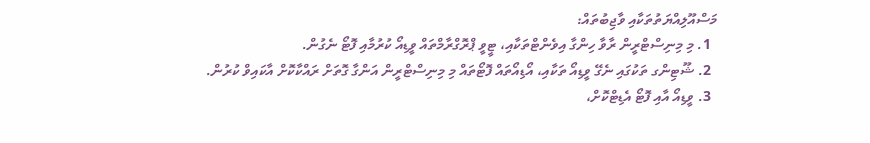މަސްއޫލިއްޔަތުތަކާއި ވާޖިބުތައް:
  1. މި މިނިސްޓްރީން ރާވާ ހިންގާ އިވެންޓްތަކާއި، ޓީވީ ޕްރޮގްރާމްތައް ވީޑިއޯ ކުރުމާއި ފޮޓޯ ނެގުން.
  2. ޝޫޓިންގ ތަކުގައި ނެގޭ ވީޑިއޯ ތަކާއި، އޯޑިއޯތައް ފޮޓޯތައް މި މިނިސްޓްރީން އަންގާ ގޮތަށް ރައްކާކޮށް އާކައިވް ކުރުން.
  3. ވީޑިއޯ އާއި ފޮޓޯ އެޑިޓްކޮށް،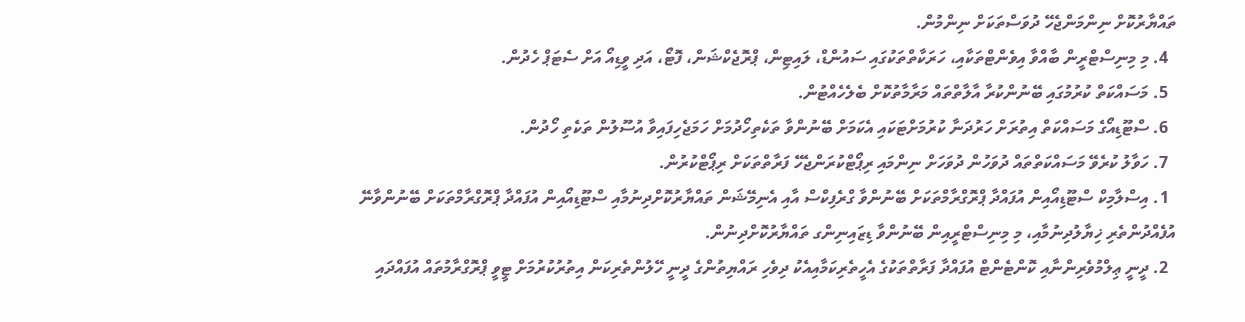ތައްޔާރުކޮށް ނިންމަންޖެހޭ ދުވަސްތަކަށް ނިންމުން.
  4. މި މިނިސްޓްރީން ބާއްވާ އިވެންޓްތަކާއި، ހަރަކާތްތަކުގައި ސައުންޑް، ލައިޓިން، ޕްރޮޖެކްޝަން، ފޮޓޯ، އަދި ވީޑިއޯ އަށް ސެޓަޕް ހެދުން.
  5. މަސައްކަތް ކުރުމުގައި ބޭނުންކުރާ އާލާތްތައް މަރާމާތުކޮށް ބެލެހެއްޓުން.
  6. ސްޓޫޑިއޯގެ މަސައްކަތް އިތުރަށް ހަރުދަނާ ކުރުމަށްޓަކައި އެކަމަށް ބޭނުންވާ ތަކެތިހޯދުމަށް ހަމަޖެހިފައިވާ އުސޫލުން ތަކެތި ހޯދުން.
  7. ހަވާލު ކުރެވޭ މަސައްކަތްތައް ދުވަހުން ދުވަހަށް ނިންމައި ރިޕޯޓްކުރަންޖެހޭ ފަރާތްތަކަށް ރިޕޯޓްކުރުން.
  1. އިސްލާމިކް ސްޓޫޑިއޯއިން އުފައްދާ ޕްރޮގްރާމްތަކަށް ބޭނުންވާ ގްރެފިކްސް އާއި އެނިމޭޝަން ތައްޔާރުކޮށްދިނުމާއި ސްޓޫޑިއޯއިން އުފައްދާ ޕްރޮގްރާމްތަކަށް ބޭނުންވާނޭ އުފެއްދުންތެރި ޚިޔާލުދިނުމާއި، މި މިނިސްޓްރީއިން ބޭނުންވާ ޑިޒައިނިންގ ތައްޔާރުކޮށްދިނުން.
  2. ދީނީ ޢިލްމުވެރިންނާއި ކޮންޓެންޓް އުފައްދާ ފަރާތްތަކުގެ އެހީތެރިކަމާއިއެކު ދިވެހި ރައްޔިތުންގެ ދީނީ ހޭލުންތެރިކަން އިތުރުކުރުމަށް ޓީވީ ޕްރޮގްރާމުތައް އުފައްދައި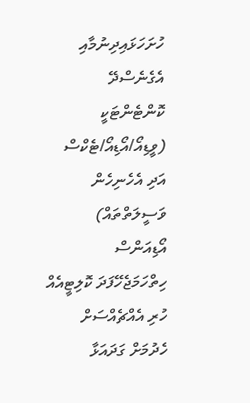ހުށަހަޅައިދިނުމާއި އެގެނެސްދޭ ކޮންޓެންޓަކީ (ވީޑިއޯ/އޯޑިއޯ/ޓެކްސް އަދި އެހެނިހެން ވަސީލަތްތައް) އޯޑިއަންސް ހިތްހަމަޖެހޭފަދަ ކޮލިޓީއެއް ހުރި އެއްޗެއްސަށް ހެދުމަށް ގަދައަޅާ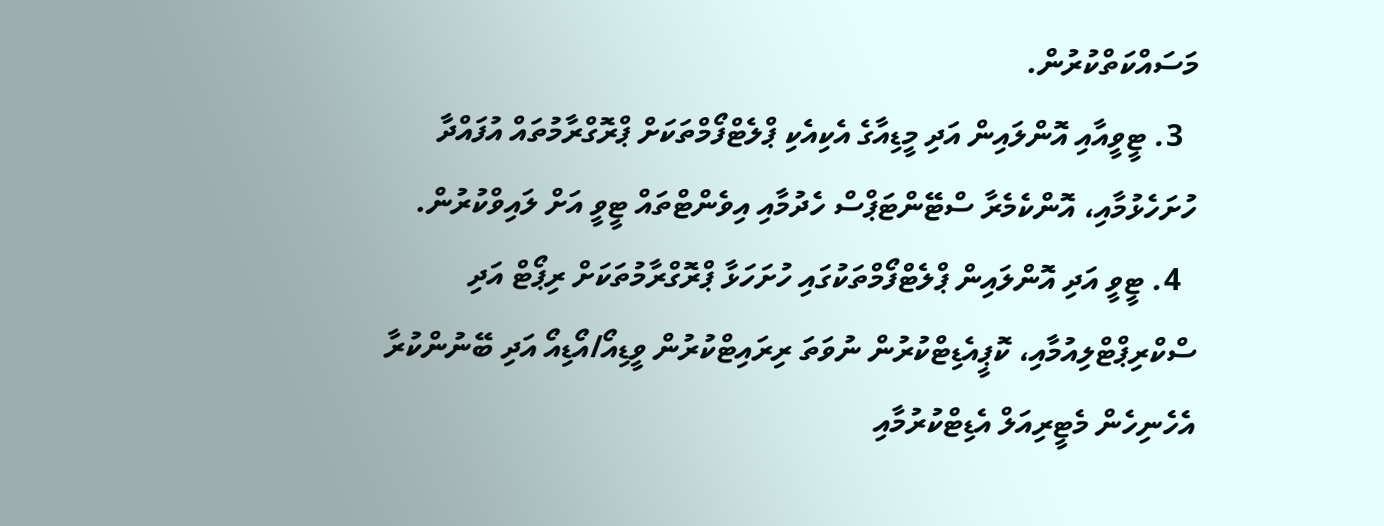މަސައްކަތްކުރުން.
  3. ޓީވީއާއި އޮންލައިން އަދި މީޑިއާގެ އެކިއެކި ޕްލެޓްފޯމްތަކަށް ޕްރޮގްރާމުތައް އުފައްދާ ހުށަހެޅުމާއި، އޮންކެމެރާ ސްޓޭންޓަޕްސް ހެދުމާއި އިވެންޓްތައް ޓީވީ އަށް ލައިވްކުރުން.
  4. ޓީވީ އަދި އޮންލައިން ޕްލެޓްފޯމްތަކުގައި ހުށަހަޅާ ޕްރޮގްރާމުތަކަށް ރިޕޯޓް އަދި ސްކްރިޕްޓްލިއުމާއި، ކޮޕީއެޑިޓްކުރުން ނުވަތަ ރިރައިޓްކުރުން ވީޑިއޯ/އޯޑިއޯ އަދި ބޭނުންކުރާ އެހެނިހެން މެޓީރިއަލް އެޑިޓްކުރުމާއި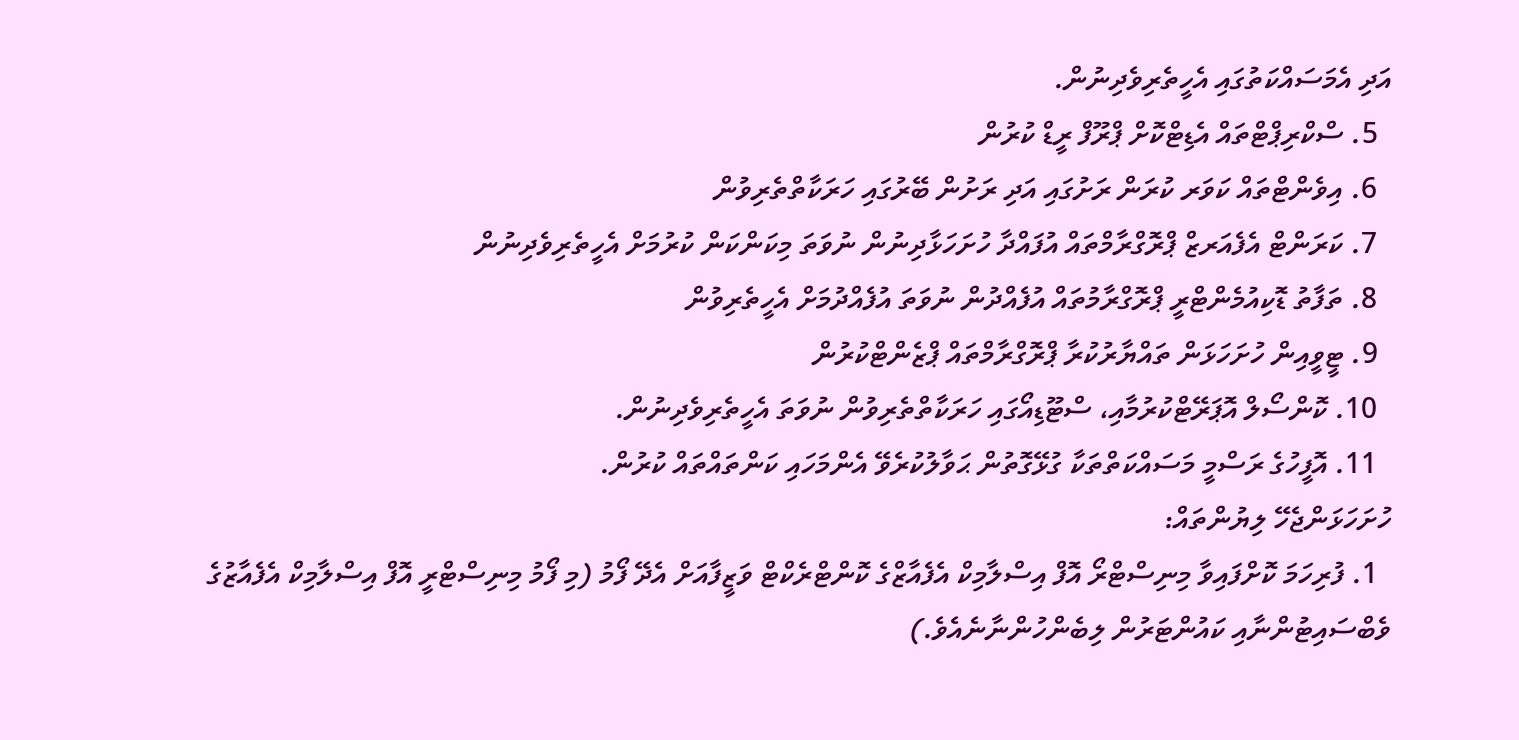އަދި އެމަސައްކަތުގައި އެހީތެރިވެދިނުން.
  5. ސްކްރިޕްޓްތައް އެޑިޓްކޮށް ޕްރޫފް ރީޑް ކުރުން
  6. އިވެންޓްތައް ކަވަރ ކުރަން ރަށުގައި އަދި ރަށުން ބޭރުގައި ހަރަކާތްތެރިވުން
  7. ކަރަންޓް އެފެއަރޒް ޕްރޮގްރާމްތައް އުފައްދާ ހުށަހަޅާދިނުން ނުވަތަ މިކަންކަން ކުރުމަށް އެހީތެރިވެދިނުން
  8. ތަފާތު ޑޮކިއުމެންޓްރީ ޕްރޮގްރާމުތައް އުފެއްދުން ނުވަތަ އުފެއްދުމަށް އެހީތެރިވުން
  9. ޓީވީއިން ހުށަހަޅަން ތައްޔާރުކުރާ ޕްރޮގްރާމްތައް ޕްޒެންޓްކުރުން
  10. ކޮންސޯލް އޮޕަރޭޓްކުރުމާއި، ސްޓޫޑިއޯގައި ހަރަކާތްތެރިވުން ނުވަތަ އެހީތެރިވެދިނުން.
  11. އޮފީހުގެ ރަސްމީ މަސައްކަތްތަކާ ގުޅޭގޮތުން ޙަވާލުކުރެވޭ އެންމަހައި ކަންތައްތައް ކުރުން.
ހުށަހަޅަންޖެހޭ ލިޔުންތައް:
  1. ފުރިހަމަ ކޮށްފައިވާ މިނިސްޓްރޯ އޮފް އިސްލާމިކް އެފެއާޒްގެ ކޮންޓްރެކްޓް ވަޒީފާއަށް އެދޭ ފޯމު (މި ފޯމު މިނިސްޓްރީ އޮފް އިސްލާމިކް އެފެއާޒުގެ ވެބްސައިޓުންނާއި ކައުންޓަރުން ލިބެންހުންނާނެއެވެ.)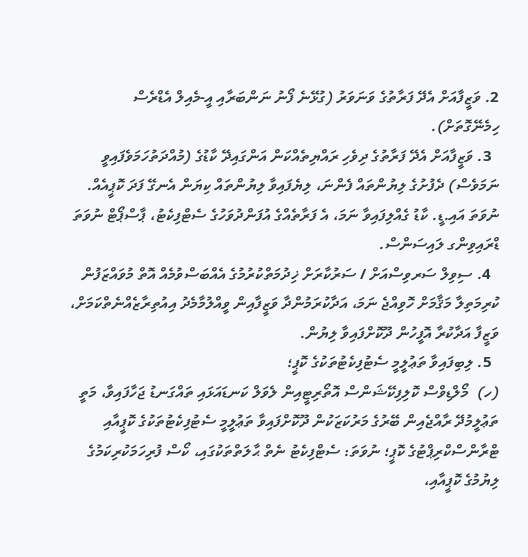2. ވަޒީފާއަށް އެދޭ ފަރާތުގެ ވަނަވަރު (ގުޅޭނެ ފޯނު ނަންބަރާއި އީ-މެއިލް އެޑްރެސް ހިމެނޭގޮތަށް).
  3. ވަޒީފާއަށް އެދޭ ފަރާތުގެ ދިވެހި ރައްޔިތެއްކަން އަންގައިދޭ ކާޑުގެ (މުއްދަތުހަމަވެފައިވީ ނަމަވެސް) ދެފުށުގެ ލިޔުންތައް ފެންނަ، ލިޔެފައިވާ ލިޔުންތައް ކިޔަން އެނގޭ ފަދަ ކޮޕީއެއް. ނުވަތަ އައި.ޑީ. ކާޑު ގެއްލިފައިވާ ނަމަ، އެ ފަރާތެއްގެ އުފަންދުވަހުގެ ސެޓްފިކެޓު، ޕާސްޕޯޓް ނުވަތަ ޑްރައިވިންގ ލައިސަންސް.
  4. ސިވިލް ސަރވިސްއަށް / ސަރުކާރަށް ޚިދުމަތްކުރުމުގެ އެއްބަސްވުމެއް އޮތް މުވައްޒަފުން ކުރިމަތިލާ މަޤާމަށް ހޮވިއްޖެ ނަމަ، އަދާކުރަމުންދާ ވަޒީފާއިން ވީއްލުމާމެދު އިއުތިރާޒެއްނެތްކަމަށް، ވަޒީފާ އަދާކުރާ އޮފީހުން ދޫކޮށްފައިވާ ލިޔުން.
  5. ލިބިފައިވާ ތަޢުލީމީ ސެޓުފިކެޓުތަކުގެ ކޮޕީ؛
(ހ)  މޯލްޑިވްސް ކޮލިފިކޭޝަންސް އޮތޯރިޓީއިން ލެވަލް ކަނޑައަޅައި ތައްގަނޑު ޖަހާފައިވާ، މަތީ ތަޢުލީމުދޭ ރާއްޖެއިން ބޭރުގެ މަރުކަޒަކުން ދޫކޮށްފައިވާ ތަޢުލީމީ ސެޓުފިކެޓުތަކުގެ ކޮޕީއާއި ޓްރާންސްކްރިޕްޓުގެ ކޮޕީ؛ ނުވަތަ: ސެޓްފިކެޓު ނެތް ޙާލަތްތަކުގައި، ކޯސް ފުރިހަމަކުރިކަމުގެ ލިޔުމުގެ ކޮޕީއާއި،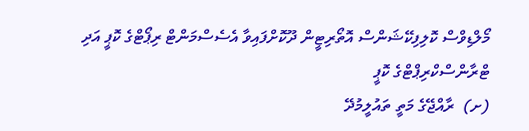މޯލްޑިވްސް ކޮލިފިކޭޝަންސް އޮތޯރިޓީން ދޫކޮށްފައިވާ އެސެސްމަންޓް ރިޕޯޓްގެ ކޮޕީ އަދި ޓްރާންސްކްރިޕްޓްގެ ކޮޕީ
(ށ)  ރާއްޖޭގެ މަތީ ތައުލީމުދޭ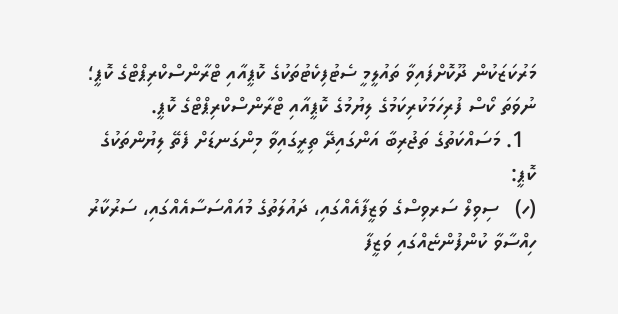މަރުކަޒަކުން ދޫކޮށްފައިވާ ތައުލީމީ ސެޓުފިކެޓުތަކުގެ ކޮޕީއާއި ޓްރާންސްކްރިޕްޓްގެ ކޮޕީ؛ ނުވަތަ ކޯސް ފުރިހަމަކުރިކަމުގެ ލިޔުމުގެ ކޮޕީއާއި ޓްރާންސްކްރިޕްޓްގެ ކޮޕީ.
  1. މަސައްކަތުގެ ތަޖުރިބާ އަންގައިދޭ ތިރީގައިވާ މިންގަނޑަށް ފެތޭ ލިޔުންތަކުގެ ކޮޕީ:
(ހ)   ސިވިލް ސަރވިސްގެ ވަޒީފާއެއްގައި، ދައުލަތުގެ މުއައްސަސާއެއްގައި، ސަރުކާރު ހިއްސާވާ ކުންފުންޏެއްގައި ވަޒީފާ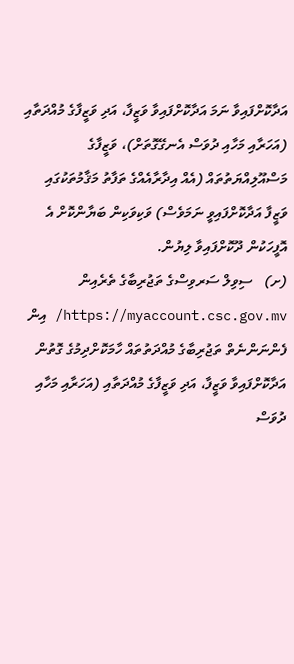އަދާކޮށްފައިވާ ނަމަ އަދާކޮށްފައިވާ ވަޒީފާ، އަދި ވަޒީފާގެ މުއްދަތާއި (އަހަރާއި މަހާއި ދުވަސް އެނގޭގޮތަށް)، ވަޒީފާގެ މަސްއޫލިއްޔަތުތައް (އެއް އިދާރާއެއްގެ ތަފާތު މަޤާމުތަކުގައި ވަޒީފާ އަދާކޮށްފައިވީ ނަމަވެސް) ވަކިވަކިން ބަޔާންކޮށް އެ އޮފީހަކުން ދޫކޮށްފައިވާ ލިޔުން.
(ށ)   ސިވިލް ސަރވިސްގެ ތަޖުރިބާގެ ތެރެއިން https://myaccount.csc.gov.mv/ އިން ފެންނަންނެތް ތަޖުރިބާގެ މުއްދަތުތައް ހާމަކޮށްދިމުގެ ގޮތުން އަދާކޮށްފައިވާ ވަޒީފާ، އަދި ވަޒީފާގެ މުއްދަތާއި (އަހަރާއި މަހާއި ދުވަސް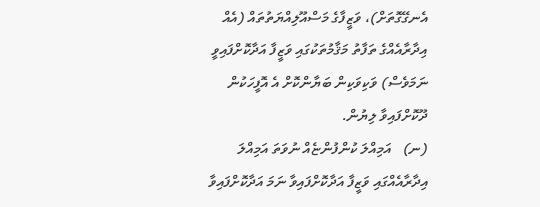އެނގޭގޮތަށް)، ވަޒީފާގެ މަސްއޫލިއްޔަތުތައް (އެއް އިދާރާއެއްގެ ތަފާތު މަޤާމުތަކުގައި ވަޒީފާ އަދާކޮށްފައިވީ ނަމަވެސް) ވަކިވަކިން ބަޔާންކޮށް އެ އޮފީހަކުން ދޫކޮށްފައިވާ ލިޔުން.
(ނ)   އަމިއްލަ ކުންފުންޏެއް ނުވަތަ އަމިއްލަ އިދާރާއެއްގައި ވަޒީފާ އަދާކޮށްފައިވާ ނަމަ އަދާކޮށްފައިވާ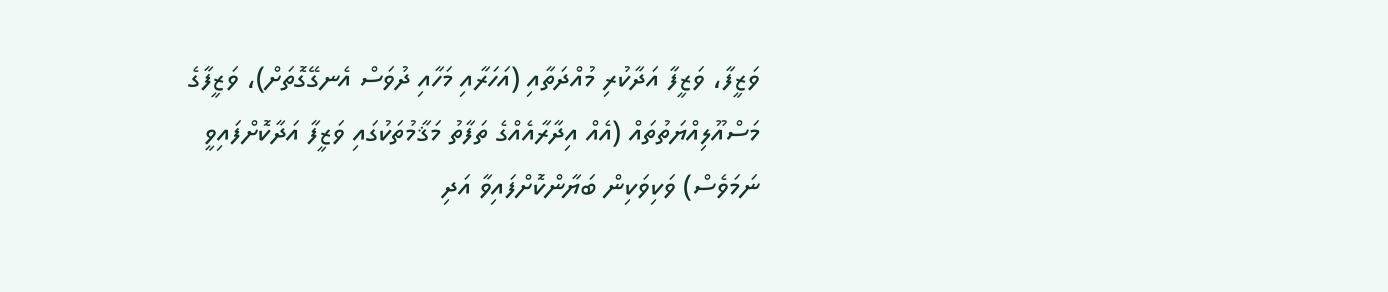ވަޒީފާ، ވަޒީފާ އަދާކުރި މުއްދަތާއި (އަހަރާއި މަހާއި ދުވަސް އެނގޭގޮތަށް)، ވަޒީފާގެ މަސްއޫލިއްޔަތުތައް (އެއް އިދާރާއެއްގެ ތަފާތު މަޤާމުތަކުގައި ވަޒީފާ އަދާކޮށްފައިވީ ނަމަވެސް) ވަކިވަކިން ބަޔާންކޮށްފައިވާ އަދި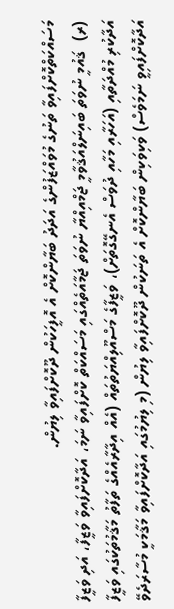މަސައްކަތްކޮށްފައިވާ ތަނުގެ މުވައްޒަފުންގެ އަދަދު ބަޔާންކޮށް އެ އޮފީހަކުން ދޫކޮށްފައިވާ ލިޔުން.
(ރ)  ޤައުމީ ނުވަތަ ބައިނަލްއަޤުވާމީ ޖަމްއިއްޔާ ނުވަތަ ޖަމާއަތެއްގައި މަސައްކަތް ކޮށްފައިވާ ނަމަ، އަދާކޮށްފައިވާ ވަޒީފާ، އަދި ވަޒީފާ އަދާކުރި މުއްދަތާއި (އަހަރާއި މަހާއި ދުވަސް އެނގޭގޮތަށް)، ވަޒީފާގެ މަސްއޫލިއްޔަތުތައް (އެއް އިދާރާއެއްގެ ތަފާތު މަޤާމުތަކުގައި ވަޒީފާ އަދާކޮށްފައިވީ ނަމަވެސް) ވަކިވަކިން ބަޔާންކޮށް އެ ތަނަކުން ދޫކޮށްފައިވާ ލިޔުން (މި ލިޔުމުގައި އަދާކޮށްފައިވާ މަޤާމަކީ މުސާރަދެވޭ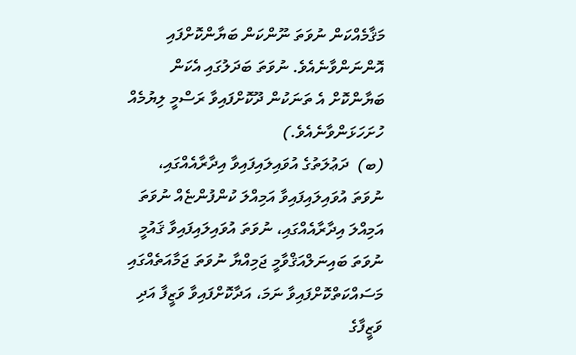މަޤާމެއްކަން ނުވަތަ ނޫންކަން ބަޔާންކޮށްފައި އޮންނަންވާނެއެވެ. ނުވަތަ ބަދަލުގައި އެކަން ބަޔާންކޮށް އެ ތަނަކުން ދޫކޮށްފައިވާ ރަސްމީ ލިޔުމެއް ހުށަހަޅަންވާނެއެވެ.)
(ބ)  ދަޢުލަތުގެ އުވައިލައިފައިވާ އިދާރާއެއްގައި، ނުވަތަ އުވައިލައިފައިވާ އަމިއްލަ ކުންފުންޏެއް ނުވަތަ އަމިއްލަ އިދާރާއެއްގައި، ނުވަތަ އުވައިލައިފައިވާ ޤައުމީ ނުވަތަ ބައިނަލްއަޤްވާމީ ޖަމިއްޔާ ނުވަތަ ޖަމާއަތެއްގައި މަސައްކަތްކޮށްފައިވާ ނަމަ، އަދާކޮށްފައިވާ ވަޒީފާ އަދި ވަޒީފާގެ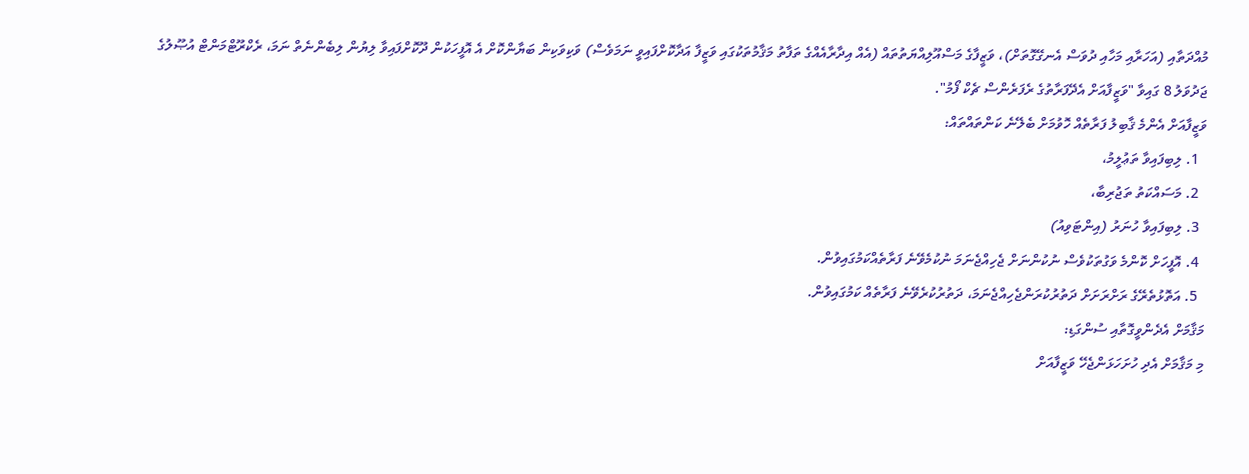މުއްދަތާއި (އަހަރާއި މަހާއި ދުވަސް އެނގޭގޮތަށް)، ވަޒީފާގެ މަސްއޫލިއްޔަތުތައް (އެއް އިދާރާއެއްގެ ތަފާތު މަޤާމުތަކުގައި ވަޒީފާ އަދާކޮށްފައިވީ ނަމަވެސް) ވަކިވަކިން ބަޔާންކޮށް އެ އޮފީހަކުން ދޫކޮށްފައިވާ ލިޔުން ލިބެންނެތް ނަމަ، ރެކްރޫޓްމަންޓް އުޞޫލުގެ ޖަދުވަލު 8 ގައިވާ "ވަޒީފާއަށް އެދޭފަރާތުގެ ރެފަރެންސް ޗެކް ފޯމު".
ވަޒީފާއަށް އެންމެ ޤާބިލު ފަރާތެއް ހޮވުމަށް ބެލޭނެ ކަންތައްތައް:
  1. ލިބިފައިވާ ތަޢުލީމު،
  2. މަސައްކަތު ތަޖުރިބާ،
  3. ލިބިފައިވާ ހުނަރު (އިންޓަވިއު)
  4. އޮފީހަށް ކޮންމެ ވަގުތަކުވެސް ނުކުންނަށް ޖެހިއްޖެނަމަ ނުކުމެވޭނެ ފަރާތެއްކަމުގައިވުން.
  5. އަތޮޅުތެރޭގެ ރަށްރަށަށް ދަތުރުކުރަންޖެހިއްޖެނަމަ، ދަތުރުކުރެވޭނެ ފަރާތެއް ކަމުގައިވުން.
މަޤާމަށް އެދެންވީގޮތާއި ސުންގަޑި:
މި މަޤާމަށް އެދި ހުށަހަޅަންޖެހޭ ވަޒީފާއަށް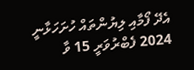އެދޭ ފޯމާއި ލިޔުންތައް ހުށަހަޅާނީ 2024 ފެބްރުވަރީ 15 ވާ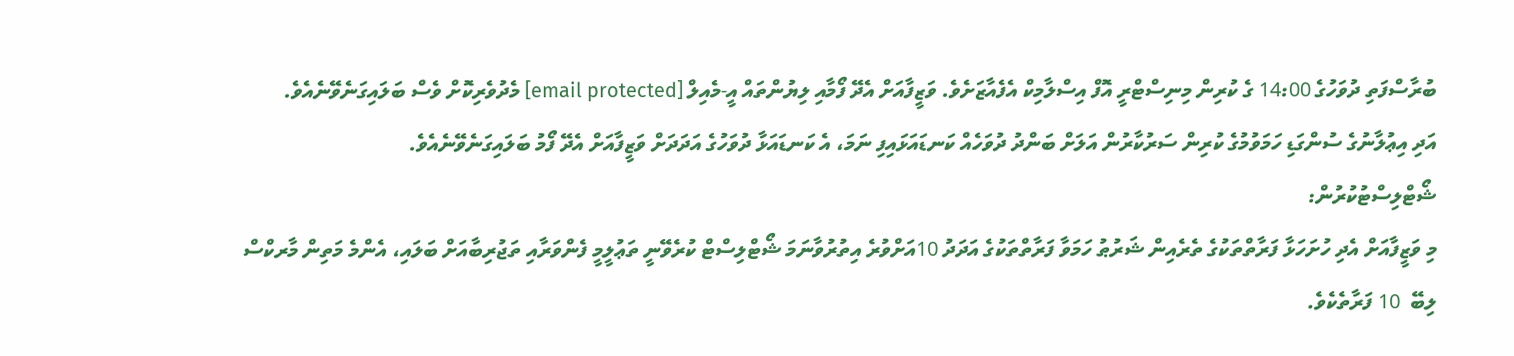ބުރާސްފަތި ދުވަހުގެ 14:00 ގެ ކުރިން މިނިސްޓްރީ އޮފް އިސްލާމިކް އެފެއާޒަށެވެ. ވަޒީފާއަށް އެދޭ ފޯމާއި ލިޔުންތައް އީ-މެއިލް [email protected] މެދުވެރިކޮށް ވެސް ބަލައިގަނެވޭނެއެވެ.
އަދި އިޢުލާނުގެ ސުންގަޑި ހަމަވުމުގެ ކުރިން ސަރުކާރުން އަލަށް ބަންދު ދުވަހެއް ކަނޑައަޅައިފި ނަމަ، އެ ކަނޑައަޅާ ދުވަހުގެ އަދަދަށް ވަޒީފާއަށް އެދޭ ފޯމު ބަލައިގަނެވޭނެއެވެ.
ޝޯޓްލިސްޓުކުރުން:
މި ވަޒީފާއަށް އެދި ހުށަހަޅާ ފަރާތްތަކުގެ ތެރެއިން ޝަރުޠު ހަމަވާ ފަރާތްތަކުގެ އަދަދު 10އަށްވުރެ އިތުރުވާނަމަ ޝޯޓްލިސްޓް ކުރެވޭނީ ތަޢުލީމީ ފެންވަރާއި ތަޖުރިބާއަށް ބަލައި، އެންމެ މަތިން މާރކްސް ލިބޭ  10 ފަރާތެކެވެ.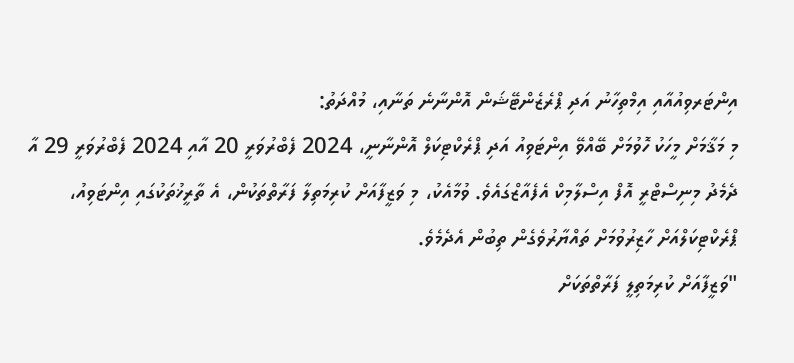އިންޓަރވިއުއާއި އިމްތިހާނު އަދި ޕްރެޒެންޓޭޝަން އޮންނާނެ ތަނާއި، މުއްދަތު:
މި މަޤާމަށް މީހަކު ހޮވުމަށް ބޭއްވޭ އިންޓަވިއު އަދި ޕްރެކްޓިކަލް އޮންނާނީ، 2024 ފެބްރުވަރީ 20 އާއި 2024 ފެބްރުވަރީ 29 އާ ދެމެދު މިނިސްޓްރީ އޮފް އިސްލާމިކް އެފެއާޒްގައެވެ. ވުމާއެކު، މި ވަޒީފާއަށް ކުރިމަތިލާ ފަރާތްތަކުން، އެ ތާރީޚުތަކުގައި އިންޓަވިއު، ޕްރެކްޓިކަލްއަށް ހާޒިރުވުމަށް ތައްޔާރުވެގެން ތިބުން އެދެމެވެ.
"ވަޒީފާއަށް ކުރިމަތިލީ ފަރާތްތަކަށް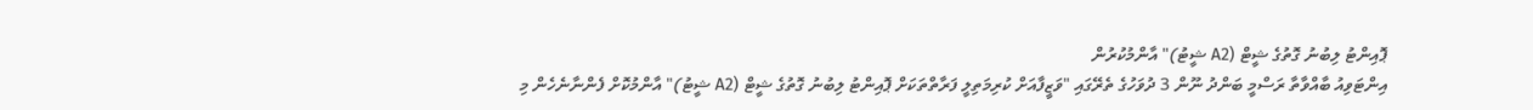ޕޮއިންޓު ލިބުނު ގޮތުގެ ޝީޓް (A2 ޝީޓު)" އާންމުކުރުން
އިންޓަވިއު ބާއްވާތާ ރަސްމީ ބަންދު ނޫން 3 ދުވަހުގެ ތެރޭގައި "ވަޒީފާއަށް ކުރިމަތިލީ ފަރާތްތަކަށް ޕޮއިންޓު ލިބުނު ގޮތުގެ ޝީޓް (A2 ޝީޓު)" އާންމުކޮށް ފެންނާނެހެން މި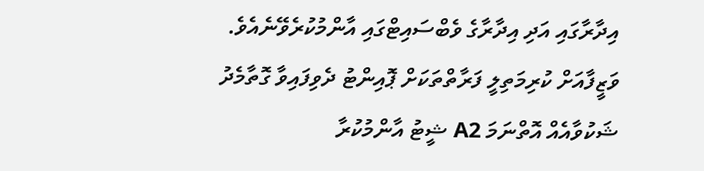އިދާރާގައި އަދި އިދާރާގެ ވެބްސައިޓްގައި އާންމުކުރެވޭނެއެވެ. ވަޒީފާއަށް ކުރިމަތިލީ ފަރާތްތަކަށް ޕޮއިންޓު ދެވިފައިވާ ގޮތާމެދު ޝަކުވާއެއް އޮތްނަމަ A2 ޝީޓު އާންމުކުރާ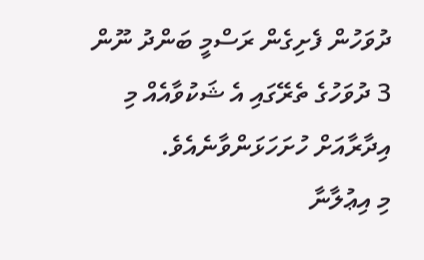ދުވަހުން ފެށިގެން ރަސްމީ ބަންދު ނޫން 3 ދުވަހުގެ ތެރޭގައި އެ ޝަކުވާއެއް މި އިދާރާއަށް ހުށަހަޅަންވާނެއެވެ.
މި އިޢުލާނާ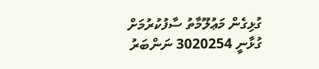ގުޅިގެން މަޢުލޫމާތު ސާފުކުރުމަށް ގުޅާނީ 3020254 ނަންބަރު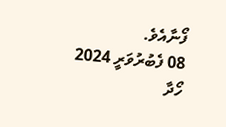ފޯނާއެވެ.
08 ފެބުރުވަރީ 2024
ހޯދާ